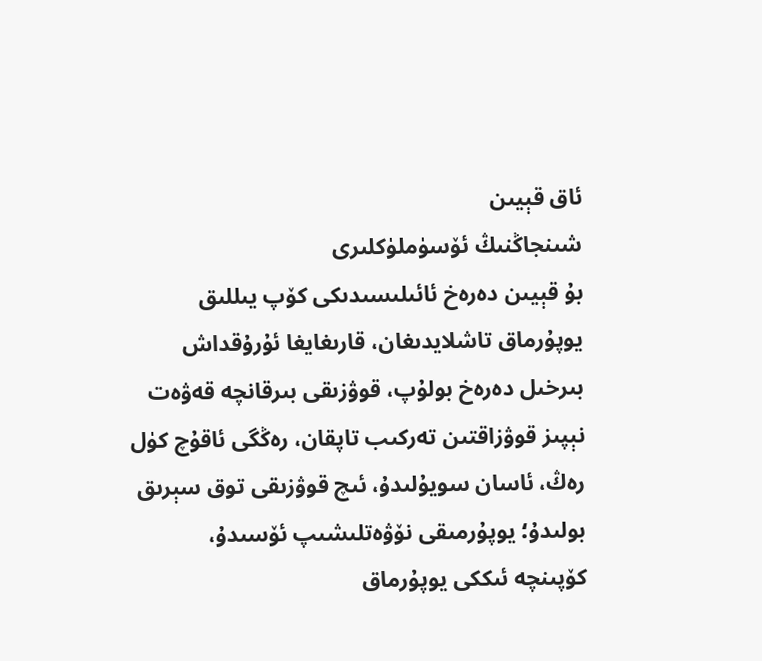ئاق قېيىن
شىنجاڭنىڭ ئۆسۈملۈكلىرى
بۇ قېيىن دەرەخ ئائىلىسىدىكى كۆپ يىللىق يوپۇرماق تاشلايدىغان، قارىغايغا ئۇرۇقداش بىرخىل دەرەخ بولۇپ، قوۋزىقى بىرقانچە قەۋەت نېپىز قوۋزاقتىن تەركىب تاپقان، رەڭگى ئاقۇچ كۈل رەڭ، ئاسان سويۇلىدۇ، ئىچ قوۋزىقى توق سېرىق بولىدۇ؛ يوپۇرمىقى نۆۋەتلىشىپ ئۆسىدۇ، كۆپىنچە ئىككى يوپۇرماق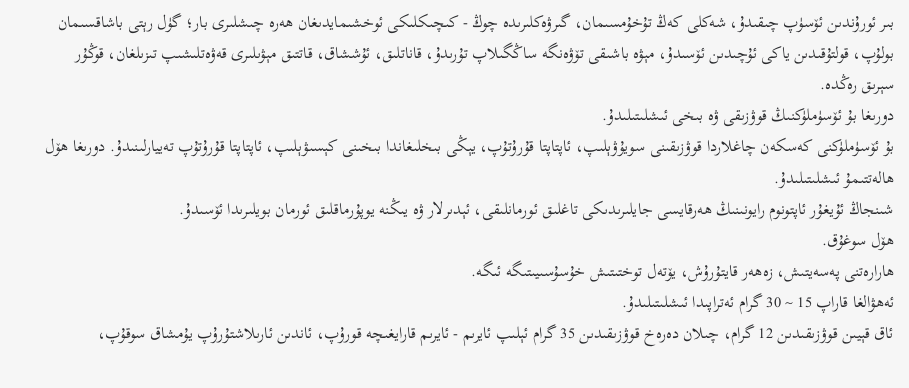بىر ئورۇندىن ئۆسۈپ چىقىدۇ، شەكلى كەڭ تۇخۇمسىمان، گىرۋەكلىرىدە چوڭ - كىچىكلىكى ئوخشىمايدىغان ھەرە چىشلىرى بار؛ گۈل رېتى باشاقسىمان بولۇپ، قولتۇقىدىن ياكى ئۇچىدىن ئۆسىدۇ، مېۋە باشىقى تۆۋەنگە ساڭگىلاپ تۇرىدۇ، قاناتلىق، ئۇششاق، قاتتىق مېۋىلىرى قەۋەتلىشىپ تىزىلغان، قوڭۇر سېرىق رەڭدە.
دورىغا بۇ ئۆسۈملۈكنىڭ قوۋزىقى ۋە بىخى ئىشلىتىلىدۇ.
بۇ ئۆسۈملۈكنى كەسكەن چاغلاردا قوۋزىقىنى سويۇۋېلىپ، ئاپتاپتا قۇرۇتۇپ، يېڭى بىخلىغاندا بىخىنى كېسىۋېلىپ، ئاپتاپتا قۇرۇتۇپ تەييارلىنىدۇ. دورىغا ھۆل ھالەتتىمۇ ئىشلىتىلىدۇ.
شىنجاڭ ئۇيغۇر ئاپتونوم رايونىنىڭ ھەرقايسى جايلىرىدىكى تاغلىق ئورمانلىقى، ئېدىرلار ۋە يىڭنە يوپۇرماقلىق ئورمان بويلىرىدا ئۆسىدۇ.
ھۆل سوغۇق.
ھارارەتنى پەسەيتىش، زەھەر قايتۇرۇش، يۆتەل توختىتىش خۇسۇسىيىتىگە ئىگە.
ئەھۋالغا قاراپ 15 ~ 30 گرام ئەتراپىدا ئىشلىتىلىدۇ.
ئاق قېيىن قوۋزىقىدىن 12 گرام، چىلان دەرەخ قوۋزىقىدىن 35 گرام ئېلىپ ئايرىم - ئايرىم قارايغىچە قورۇپ، ئاندىن ئارىلاشتۇرۇپ يۇمشاق سوقۇپ،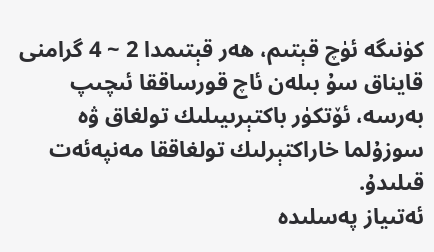كۈنىگە ئۈچ قېتىم، ھەر قېتىمدا 2 ~ 4 گرامنى قايناق سۇ بىلەن ئاچ قورساققا ئىچىپ بەرسە، ئۆتكۈر باكتېرىيىلىك تولغاق ۋە سوزۇلما خاراكتېرلىك تولغاققا مەنپەئەت قىلىدۇ.
ئەتىياز پەسلىدە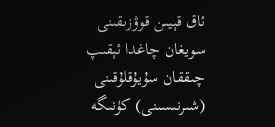ئاق قېيىن قوۋزىقىنى سويغان چاغدا ئېقىپ چىققان سۇيۇقلۇقىنى (شىرنىسىنى) كۈنىگە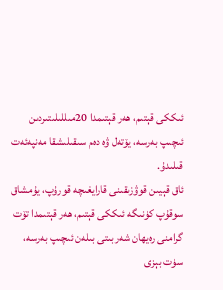ئىككى قېتىم، ھەر قېتىمدا 20مىللىلىتىردىن ئىچىپ بەرسە، يۆتەل ۋە دەم سىقىلىشقا مەنپەئەت قىلىدۇ.
ئاق قېيىن قوۋزىقىنى قارايغىچە قورۇپ، يۇمشاق سوقۇپ كۈنىگە ئىككى قېتىم، ھەر قېتىمدا تۆت گرامنى رەيھان شەربىتى بىلەن ئىچىپ بەرسە، سۈت بېزى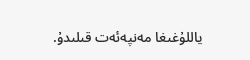ياللۇغىغا مەنپەئەت قىلىدۇ.